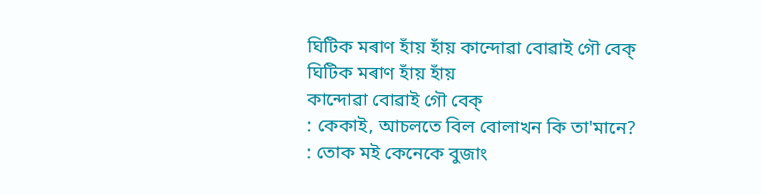ঘিটিক মৰাণ হাঁয় হাঁয় কান্দোৱা বোৱাই গৌ বেক্
ঘিটিক মৰাণ হাঁয় হাঁয়
কান্দোৱা বোৱাই গৌ বেক্
: কেকাই, আচলতে বিল বোলাখন কি তা'মানে?
: তোক মই কেনেকে বুজাং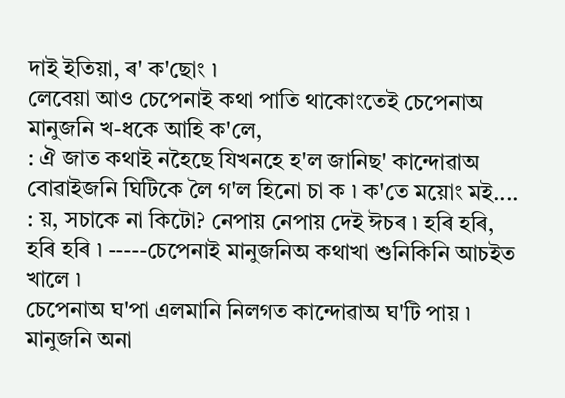দাই ইতিয়া, ৰ' ক'ছোং ৷
লেবেয়া আও চেপেনাই কথা পাতি থাকোংতেই চেপেনাঅ মানুজনি খ-ধকে আহি ক'লে,
: ঐ জাত কথাই নহৈছে যিখনহে হ'ল জানিছ' কান্দোৱাঅ বোৱাইজনি ঘিটিকে লৈ গ'ল হিনো চা ক ৷ ক'তে ময়োং মই....
: য়, সচাকে না কিটো? নেপায় নেপায় দেই ঈচৰ ৷ হৰি হৰি, হৰি হৰি ৷ -----চেপেনাই মানুজনিঅ কথাখা শুনিকিনি আচইত খালে ৷
চেপেনাঅ ঘ'পা এলমানি নিলগত কান্দোৱাঅ ঘ'টি পায় ৷ মানুজনি অনা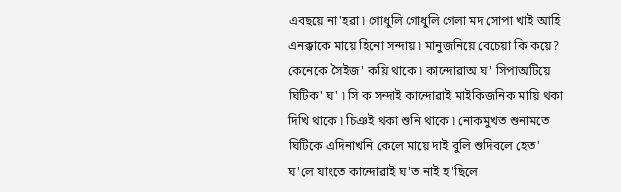এবছয়ে না'হৱা ৷ গোধুলি গোধুলি গেলা মদ সোপা খাই আহি এনক্কাকে মায়ে হিনো সন্দায় ৷ মানুজনিয়ে বেচেয়া কি কয়ে? কেনেকে সৈইজ' কয়ি থাকে ৷ কান্দোৱাঅ ঘ' সিপাঅটিয়ে ঘিটিক' ঘ' ৷ সি ক সন্দাই কান্দোৱাই মাইকিজনিক মায়ি থকা দিখি থাকে ৷ চিঞই থকা শুনি থাকে ৷ নোকমুখত শুনামতে ঘিটিকে এদিনাখনি কেলে মায়ে দাই বুলি শুদিবলে হেত' ঘ'লে যাংতে কান্দোৱাই ঘ'ত নাই হ'ছিলে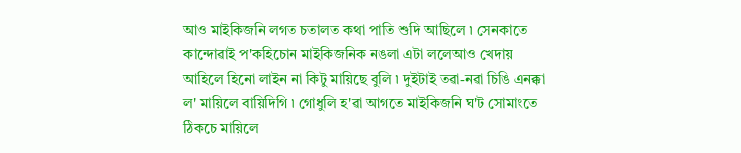আও মাইকিজনি লগত চতালত কথা পাতি শুদি আছিলে ৷ সেনকাতে কান্দোৱাই প'কহিচোন মাইকিজনিক নঙলা এটা ললেআও খেদায় আহিলে হিনো লাইন না কিটু মায়িছে বুলি ৷ দুইটাই তৱা-নৱা চিঙি এনক্কা ল' মায়িলে বায়িদিগি ৷ গোধুলি হ'ৱা আগতে মাইকিজনি ঘ'ট সোমাংতে ঠিকচে মায়িলে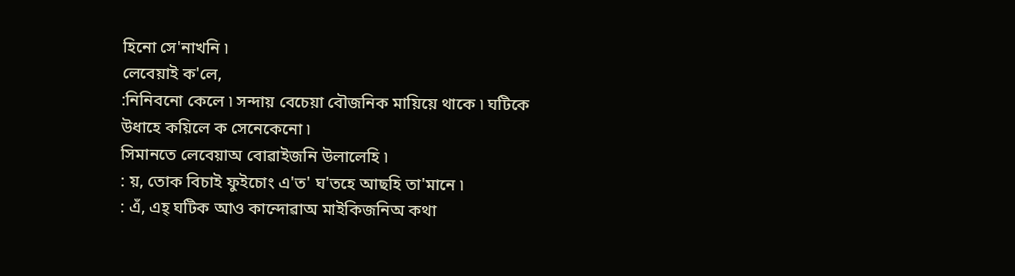হিনো সে'নাখনি ৷
লেবেয়াই ক'লে,
:নিনিবনো কেলে ৷ সন্দায় বেচেয়া বৌজনিক মায়িয়ে থাকে ৷ ঘটিকে উধাহে কয়িলে ক সেনেকেনো ৷
সিমানতে লেবেয়াঅ বোৱাইজনি উলালেহি ৷
: য়, তোক বিচাই ফুইচোং এ'ত' ঘ'তহে আছহি তা'মানে ৷
: এঁ, এহ্ ঘটিক আও কান্দোৱাঅ মাইকিজনিঅ কথা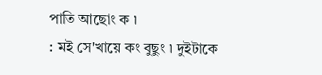পাতি আছোং ক ৷
: মই সে'খায়ে কং বুছুং ৷ দুইটাকে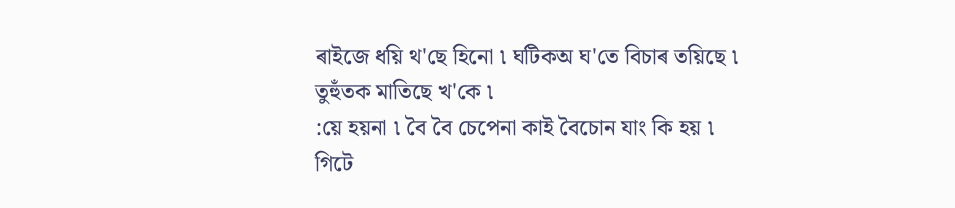ৰাইজে ধয়ি থ'ছে হিনো ৷ ঘটিকঅ ঘ'তে বিচাৰ তয়িছে ৷ তুহুঁতক মাতিছে খ'কে ৷
:য়ে হয়না ৷ বৈ বৈ চেপেনা কাই বৈচোন যাং কি হয় ৷
গিটে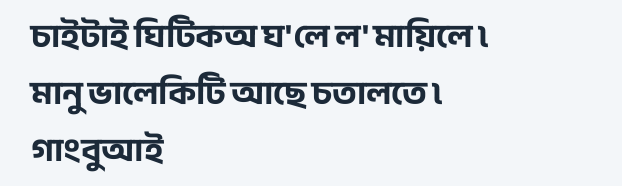চাইটাই ঘিটিকঅ ঘ'লে ল' মায়িলে ৷ মানু ভালেকিটি আছে চতালতে ৷ গাংবুআই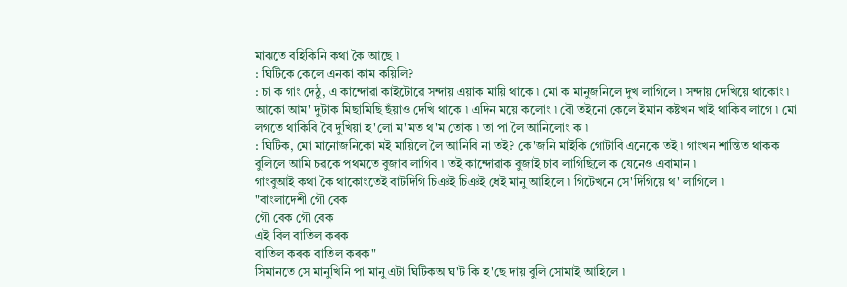মাঝতে বহিকিনি কথা কৈ আছে ৷
: ঘিটিকে কেলে এনকা কাম কয়িলি?
: চা ক গাং দেঠু, এ কান্দোৱা কাইটোৱে সন্দায় এয়াক মায়ি থাকে ৷ মো ক মানুজনিলে দুখ লাগিলে ৷ সন্দায় দেখিয়ে থাকোং ৷ আকো আম' দুটাক মিছামিছি ছঁয়াও দেখি থাকে ৷ এদিন ময়ে কলোং ৷ বৌ তইনো কেলে ইমান কষ্টখন খাই থাকিব লাগে ৷ মো লগতে থাকিবি বৈ দুখিয়া হ'লো ম'মত থ'ম তোক ৷ তা পা লৈ আনিলোং ক ৷
: ঘিটিক, মো মানোজনিকো মই মায়িলে লৈ আনিবি না তই? কে'জনি মাইকি গোটাবি এনেকে তই ৷ গাংখন শান্তিত থাকক বুলিলে আমি চৱকে পথমতে বুজাব লাগিব ৷ তই কান্দোৱাক বুজাই চাব লাগিছিলে ক যেনেও এবামান ৷
গাংবুআই কথা কৈ থাকোংতেই বাটদিগি চিঞই চিঞই ধেই মানু আহিলে ৷ গিটেখনে সে'দিগিয়ে থ' লাগিলে ৷
"বাংলাদেশী গৌ বেক
গৌ বেক গৌ বেক
এই বিল বাতিল কৰক
বাতিল কৰক বাতিল কৰক"
সিমানতে সে মানুখিনি পা মানু এটা ঘিটিকঅ ঘ'ট কি হ'ছে দায় বুলি সোমাই আহিলে ৷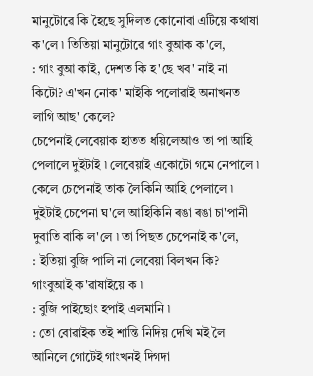মানুটোৱে কি হৈছে সুদিলত কোনোবা এটিয়ে কথাষা ক'লে ৷ তিতিয়া মানুটোৱে গাং বুআক ক'লে,
: গাং বুআ কাই, দেশত কি হ'ছে খব' নাই না কিটো? এ'খন নোক' মাইকি পলোৱাই অনাখনত লাগি আছ' কেলে?
চেপেনাই লেবেয়াক হাতত ধয়িলেআও তা পা আহি পেলালে দুইটাই ৷ লেবেয়াই একোটো গমে নেপালে ৷ কেলে চেপেনাই তাক লৈকিনি আহি পেলালে ৷
দুইটাই চেপেনা ঘ'লে আহিকিনি ৰঙা ৰঙা চা'পানী দুবাতি বাকি ল'লে ৷ তা পিছত চেপেনাই ক'লে,
: ইতিয়া বুজি পালি না লেবেয়া বিলখন কি? গাংবুআই ক'ৱাষাইয়ে ক ৷
: বুজি পাইছোং হপাই এলমানি ৷
: তো বোৱাইক তই শান্তি নিদিয় দেখি মই লৈ আনিলে গোটেই গাংখনই দিগদা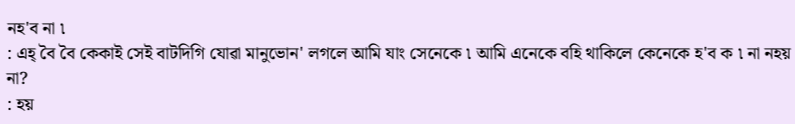নহ'ব না ৷
: এহ্ বৈ বৈ কেকাই সেই বাটদিগি যোৱা মানুভোন' লগলে আমি যাং সেনেকে ৷ আমি এনেকে বহি থাকিলে কেনেকে হ'ব ক ৷ না নহয় না?
: হয়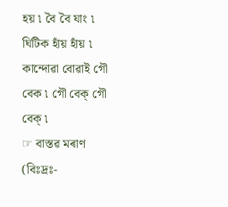হয় ৷ বৈ বৈ যাং ৷ ঘিটিক হাঁয় হাঁয় ৷ কান্দোৱা বোৱাই গৌ বেক ৷ গৌ বেক্ গৌ বেক্ ৷
☞ বাস্তৱ মৰাণ
(বিঃদ্ৰঃ-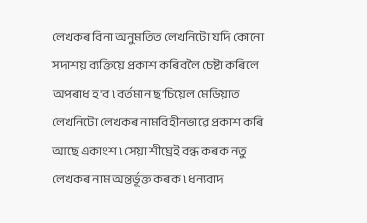লেখকৰ বিনা অনুমতিত লেখনিটো যদি কোনো সদাশয় ব্যক্তিয়ে প্ৰকাশ কৰিবলৈ চেষ্টা কৰিলে অপৰাধ হ'ব ৷ বৰ্তমান ছ'চিয়েল মেডিয়াত লেখনিটো লেখকৰ নামবিহীনভাৱে প্ৰকাশ কৰি আছে একাংশ ৷ সেয়া শীঘ্ৰেই বন্ধ কৰক নতু লেখকৰ নাম অন্তৰ্ভূক্ত কৰক ৷ ধন্যবাদ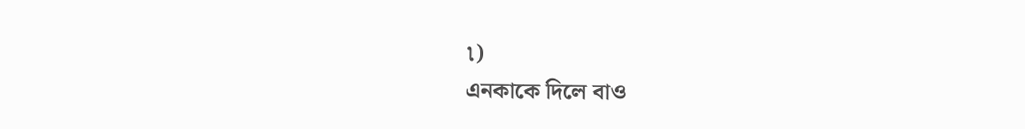৷)
এনকাকে দিলে বাও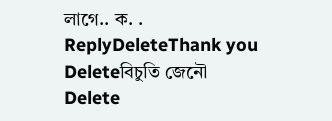লাগে.. ক. .
ReplyDeleteThank you
Deleteবিচুতি জেনৌ
Delete